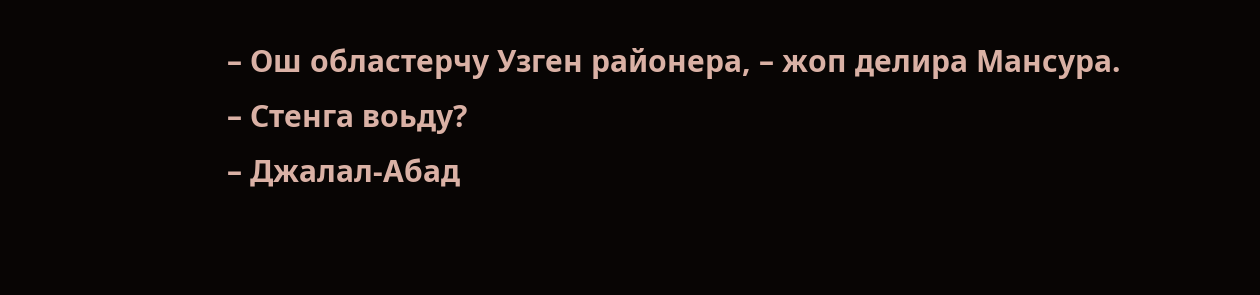– Ош областерчу Узген районера, – жоп делира Мансура.
– Стенга воьду?
– Джалал-Абад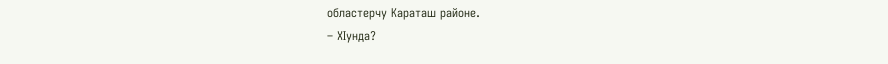областерчу Караташ районе.
– ХІунда?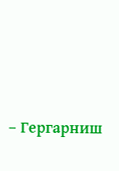– Гергарниш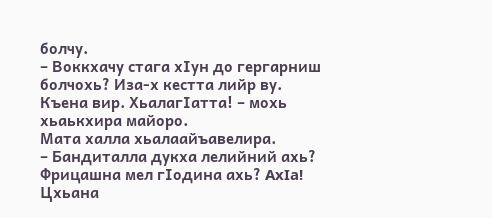болчу.
– Воккхачу стага хІун до гергарниш болчохь? Иза-х кестта лийр ву. Къена вир. ХьалагІатта! – мохь хьаькхира майоро.
Мата халла хьалаайъавелира.
– Бандиталла дукха лелийний ахь? Фрицашна мел гІодина ахь? AxIa! Цхьана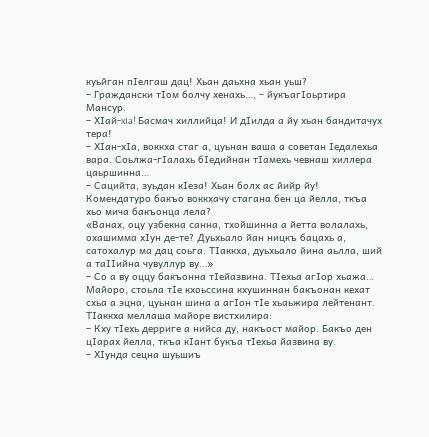куьйган пІелгаш дац! Хьан даьхна хьан уьш?
– Граждански тІом болчу хенахь…, – йукъагІоьртира Мансур.
– ХІай-xIa! Басмач хиллийца! И дІилда а йу хьан бандитачух тера!
– ХІан-хІа, воккха стаг а, цуьнан ваша а советан Іедалехьа вара. Соьлжа-гІалахь бІедийнан тІамехь чевнаш хиллера цаьршинна…
– Сацийта, зуьдан кІеза! Хьан болх ас йийр йу! Комендатуро бакъо воккхачу стагана бен ца йелла, ткъа хьо мича бакъонца лела?
«Ванах, оцу узбекна санна, тхойшинна а йетта волалахь, охашимма хІун де-те? Дуьхьало йан ницкъ бацахь а, сатохалур ма дац соьга. ТІаккха, дуьхьало йина аьлла, ший а таІІийна чувуллур ву…»
– Со а ву оццу бакъонна тІейазвина. ТІехьа агІор хьажа…
Майоро, стоьла тІе кхоьссина кхушиннан бакъонан кехат схьа а эцна, цуьнан шина а агІон тІе хьаьжира лейтенант. ТІаккха меллаша майоре вистхилира:
– Кху тІехь дерриге а нийса ду, накъост майор. Бакъо ден цІарах йелла, ткъа кІант букъа тІехьа йазвина ву.
– ХІунда сецна шуьшиъ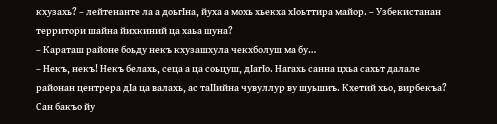кхузахь? – лейтенанте ла а доьгІна, йуха а мохь хьекха хІоьттира майор. – Узбекистанан территори шайна йихкиний ца хаьа шуна?
– Караташ районе боьду некъ кхузашхула чекхболуш ма бу…
– Некъ, некъ! Некъ белахь, сеца а ца соьцуш, дІагІо. Нагахь санна цхьа сахьт далале районан центрера дІа ца валахь, ас таІІийна чувуллур ву шуьшиъ. Кхетий хьо, вирбекъа? Сан бакъо йу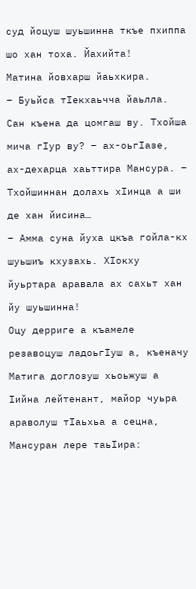суд йоцуш шуьшинна ткъе пхиппа шо хан тоха. Йахийта!
Матина йовхарш йаьхкира.
– Буьйса тІекхаьчча йаьлла. Сан къена да цомгаш ву. Тхойша мича гІур ву? – ах-оьгІазе, ах-дехарца хаьттира Мансура. – Тхойшиннан долахь хІинца а ши де хан йисина…
– Амма суна йуха цкъа гойла-кх шуьшиъ кхузахь. ХІокху йуьртара аравала ах сахьт хан йу шуьшинна!
Оцу дерриге а къамеле резавоцуш ладоьгІуш а, къеначу Матига доглозуш хьоьжуш а Іийна лейтенант, майор чуьра араволуш тІаьхьа а сецна, Мансуран лере таьІира: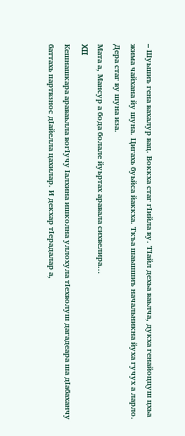– Шуьшиъ гена вахалур вац. Воккха стаг гІийла ву. ТІайл дехьа ваьлча, дукха генайоццуш цхьа жима чайхана йу шуна. Цигахь буьйса йаккха. Ткъа шаьшшиъ начальникна йуха гучух а ларло. Дера стаг ву шуна иза.
Мата а, Мансур а бода болале йуьртах аравала сихвелира…
XII
Кешнашкара араваьлла вогІучу Іалхина ишколна уллохула тІехволуш дагадеара ша дІабаханчу баттахь партвзнос дІайелла цахилар. И декхар тІерадалар а,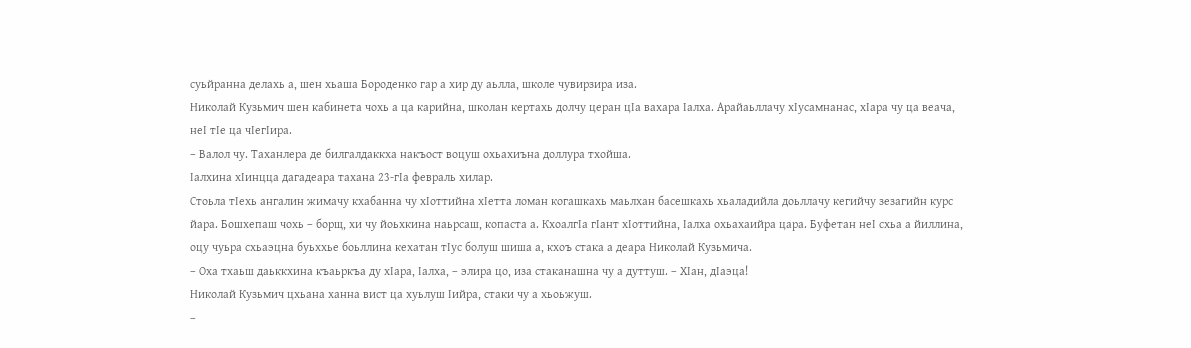суьйранна делахь а, шен хьаша Бороденко гар а хир ду аьлла, школе чувирзира иза.
Николай Кузьмич шен кабинета чохь а ца карийна, школан кертахь долчу церан цІа вахара Іалха. Арайаьллачу хІусамнанас, хІара чу ца веача, неІ тІе ца чІегІира.
– Валол чу. Таханлера де билгалдаккха накъост воцуш охьахиъна доллура тхойша.
Іалхина хІинцца дагадеара тахана 23-гІа февраль хилар.
Стоьла тІехь ангалин жимачу кхабанна чу хІоттийна хІетта ломан когашкахь маьлхан басешкахь хьаладийла доьллачу кегийчу зезагийн курс йара. Бошхепаш чохь – борщ, хи чу йоьхкина наьрсаш, копаста а. КхоалгІа гІант хІоттийна, Іалха охьахаийра цара. Буфетан неІ схьа а йиллина, оцу чуьра схьаэцна буьххье боьллина кехатан тІус болуш шиша а, кхоъ стака а деара Николай Кузьмича.
– Оха тхаьш даьккхина къаьркъа ду хІара, Іалха, – элира цо, иза стаканашна чу а дуттуш. – ХІан, дІаэца!
Николай Кузьмич цхьана ханна вист ца хуьлуш Іийра, стаки чу а хьоьжуш.
–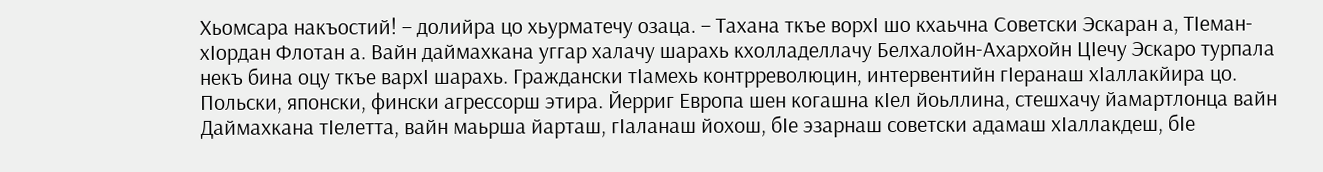Хьомсара накъостий! – долийра цо хьурматечу озаца. – Taхана ткъе ворхІ шо кхаьчна Советски Эскаран а, ТІеман-хІордан Флотан а. Вайн даймахкана уггар халачу шарахь кхолладеллачу Белхалойн-Ахархойн ЦІечу Эскаро турпала некъ бина оцу ткъе вархІ шарахь. Граждански тІамехь контрреволюцин, интервентийн гІеранаш хІаллакйира цо. Польски, японски, фински агрессорш этира. Йерриг Европа шен когашна кІел йоьллина, стешхачу йамартлонца вайн Даймахкана тІелетта, вайн маьрша йарташ, гІаланаш йохош, бІе эзарнаш советски адамаш хІаллакдеш, бІе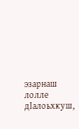эзарнаш лолле дІалоьхкуш,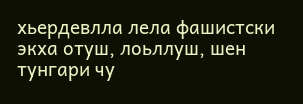хьердевлла лела фашистски экха отуш, лоьллуш, шен тунгари чу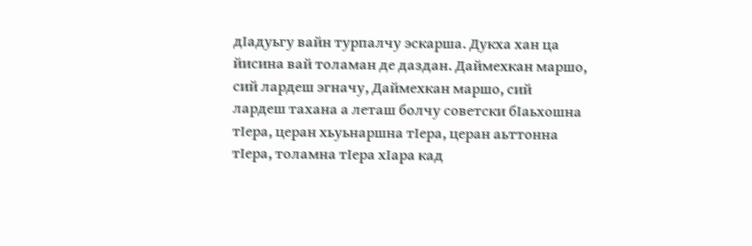дІадуьгу вайн турпалчу эскарша. Дукха хан ца йисина вай толаман де даздан. Даймехкан маршо, сий лардеш эгначу, Даймехкан маршо, сий лардеш тахана а леташ болчу советски бІаьхошна тІера, церан хьуьнаршна тІера, церан аьттонна тІера, толамна тІера хІара кад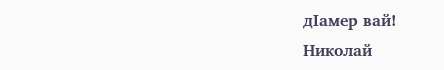дІамер вай!
Николай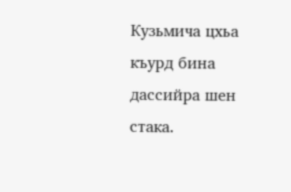Кузьмича цхьа къурд бина дассийра шен стака.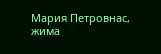Мария Петровнас, жима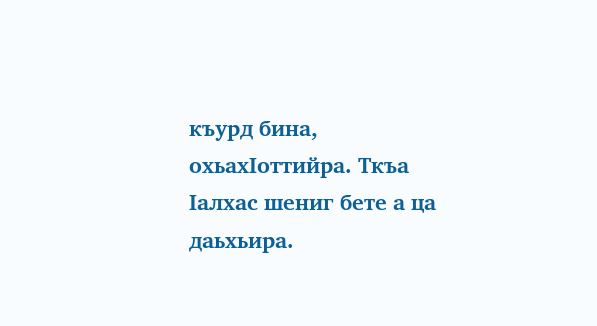къурд бина, охьахІоттийра. Ткъа Іалхас шениг бете а ца даьхьира.